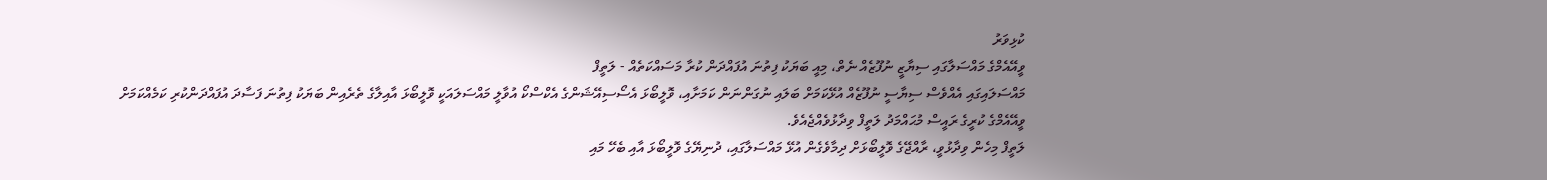ކުޅިވަރު
ވީއޭއެމްގެ މައްސަލާގައި ސިޔާޒީ ނުފޫޒެއް ނެތް، މިއީ ބަޔަކު ފިތުނަ އުފައްދަން ކުރާ މަސައްކަތެއް - ލަތީފް
މައްސަލައިގައި އެއްވެސް ސިޔާސީ ނުފޫޒެއް އުޅޭކަމަށް ބަލައި ނުގަންނަން ކަމަށާއި، ވޮލީބޯޅަ އެސޯސިއޭޝަންގެ އެކްސްކޯ އުވާލީ މައްސަލައަކީ ވޮލީބޯޅަ އާއިލާގެ ތެރެއިން ބަޔަކު ފިތުނަ ފަސާދަ އުފައްދަންކުރި ކަމެއްކަމަށް ވީއޭއެމްގެ ކުރީގެ ރައީސް މުޙައްމަދު ލަތީފް ވިދާޅުވެއްޖެއެވެ.
ލަތީފް މިހެން ވިދާޅުވީ، ރާއްޖޭގެ ވޮލީބޯޅަށް ދިމާވެގެން އުޅޭ މައްސަލާގައި، ދުނިޔޭގެ ވޮލީބޯޅަ އާއި ބެހޭ މައި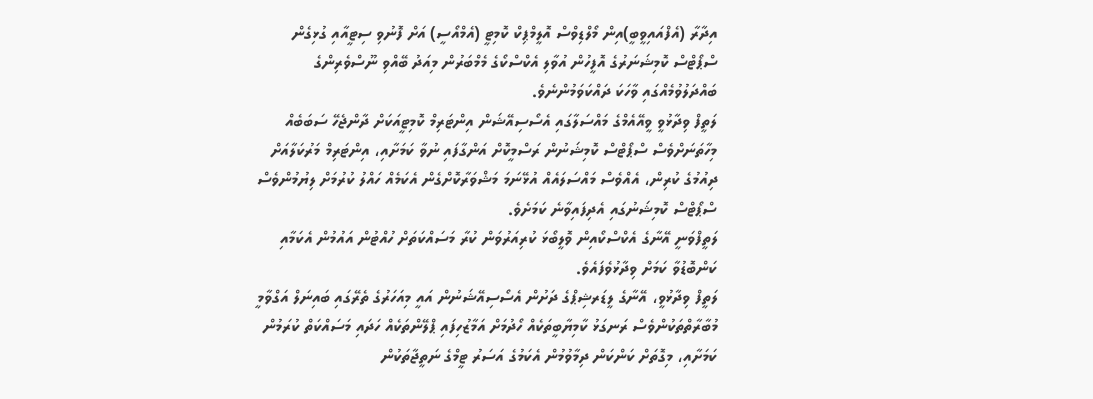އިދާރާ (އެފްއައިވީބީ)އިން މޯލްޑިވްސް އޮލީމްޕިކް ކޮމިޓީ (އެމްއޯސީ) އަށް ފޮނުވި ސިޓީއާއި ގުޅިގެން ސްޕޯޓްސް ކޮމިޝަނަރުގެ އޮފީހުން އުވާލި އެކްސްކޯގެ މެމްބަރުން މިއަދު ބޭއްވި ނޫސްވެރިންގެ ބައްދަލުވުމެއްގައި ވާހަކަ ދައްކަވަމުންނެވެ.
ލަތީފް ވިދާޅުވީ ވީއޭއެމްގެ މައްސަލާގައި އެސޯސިއޭޝަން އިންޓަރިމް ކޮމިޓީއަކަށް ދާންޖެހޭ ސަބަބެއް މިހާތަނަށްވެސް ސްޕޯޓްސް ކޮމިޝަނުން ރަސްމީކޮށް އަންގާފައި ނުވާ ކަމަށާއި، އިންޓަރިމް މަރުކަލާއަށް ދިއުމުގެ ކުރިން، އެއްވެސް މައްސަލައެއް އުޅޭނަމަ މަޝްވަރާކޮށްގެން އެކަމެއް ހައްލު ކުރުމަށް ލިޔުމުންވެސް ސްޕޯޓްސް ކޮމިޝަނުގައި އެދިފައިވާނެ ކަމަށެވެ.
ލަތީފްވަނީ އޭނާގެ އެކްސްކޯއިން ވޮލީބޯޅަ ކުރިއަރުވަން ކުރާ މަސައްކަތަށް ހުއްޓުން އައުމުން އެކަމާއި ކަންބޮޑުވާ ކަމަށް ވިދާޅުވެފައެވެ.
ލަތީފް ވިދާޅުވީ، އޭނާގެ ލީޑަރޝިޕްގެ ދަށުން އެސޯސިއޭޝަނުން އައީ މިއަހަރުގެ ތެރޭގައި ބައިނަލް އަގްވާމީ މުބާރާތްތަކުންވެސް ރަނގަޅު ކާމިޔާބީތަކެއް ހޯދުމަށް އަމާޒުހިފައި ޕްލޭންތަކެއް ހަދައި މަސައްކަތް ކުރަމުން ކަމަށާއި، މިގޮތަށް ކަންކަން ދިމާވުމުން އެކަމުގެ އަސަރު ޓީމްގެ ނަތީޖާތަކުން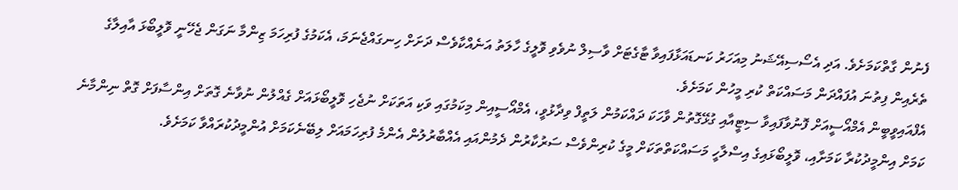ފެނުން ގާތްކަމަށެވެ. އަދި އެސޯސިއޭޝަނު މިއަހަރު ކަނޑައަޅާފައިވާ ޓާގެޓަށް ވާސިލް ނުވެވި ވޮލީގެ ހާލަތު އަނެއްކާވެސް ދަށަށް ހިނގައްޖެނަމަ، އެކަމުގެ ފުރިހަމަ ޒިންމާ ނަގަން ޖެހޭނީ ވޮލީބޯޅަ އާއިލާގެ ތެރެއިން ފިތުނަ އުފައްދަން މަސައްކަތް ކުރި މީހުން ކަމަށެވެ.
އެފްއައިވީބީން އެމްއޯސީއަށް ފޮނުވާފައިވާ ސިޓީއާއި ގުޅޭގޮތުން ވާހަކަ ދައްކަމުން ލަތީފް ވިދާޅުވީ، އެމްއޯސީއިން މިކަމުގައި ވަކި އަތަކަށް ނުޖެހި ވޮލީބޯޅައަށް ގެއްލުން ނުވާނެ ގޮތަށް އިންސާފަށް ގޮތް ނިންމާނެ ކަމަށް އިންމީދުކުރާ ކަމަށާއި، ވޮލީބޯޅައިގެ އިސްލާހީ މަސައްކަތްތަކަށް މީގެ ކުރިންވެސް ސަރުކާރުން ދެމުންއައި އެއްބާރުލުން އެންމެ ފުރިހަމައަށް ލިބޭނެކަމަށް އުންމީދުކުރައްވާ ކަމަށެވެ.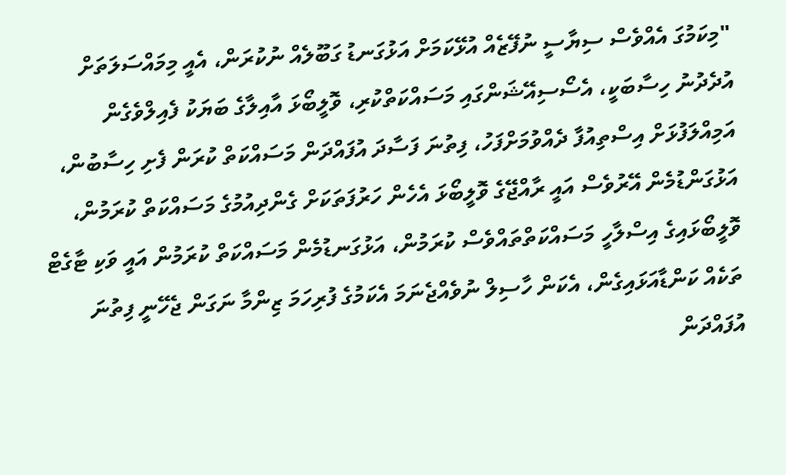"މިކަމުގަ އެއްވެސް ސިޔާސީ ނުފޭޒެއް އުޅޭކަމަށް އަޅުގަނޑު ގަބޫލެއް ނުކުރަން، އެއީ މިމައްސަލަތަށް އުދެދުނު ހިސާބަކީ، އެސޯސިއޭޝަންގައި މަސައްކަތްކުރި، ވޮލީބޯޅަ އާއިލާގެ ބަޔަކު ފެއިލްވެގެން އަމިއްލަފުޅަށް އިސްތިއުފާ ދެއްވުމަށްފަހު، ފިތުނަ ފަސާދަ އުފައްދަން މަސައްކަތް ކުރަން ފެށި ހިސާބުން، އަޅުގަންޑުމެން އޭރުވެސް އައީ ރާއްޖޭގެ ވޮލީބޯޅަ އެހެން ހަރުފަތަކަށް ގެންދިއުމުގެ މަސައްކަތް ކުރަމުން، ވޮލީބޯޅައިގެ އިސްލާހީ މަސައްކަތްތައްވެސް ކުރަމުން، އަޅުގަނޑުމެން މަސައްކަތް ކުރަމުން އައީ ވަކި ޓާގެޓް ތަކެއް ކަންޑާއަޅައިގެން، އެކަން ހާސިލް ނުވެއްޖެނަމަ އެކަމުގެ ފުރިހަމަ ޒިންމާ ނަގަން ޖެހޭނީ ފިތުނަ އުފައްދަން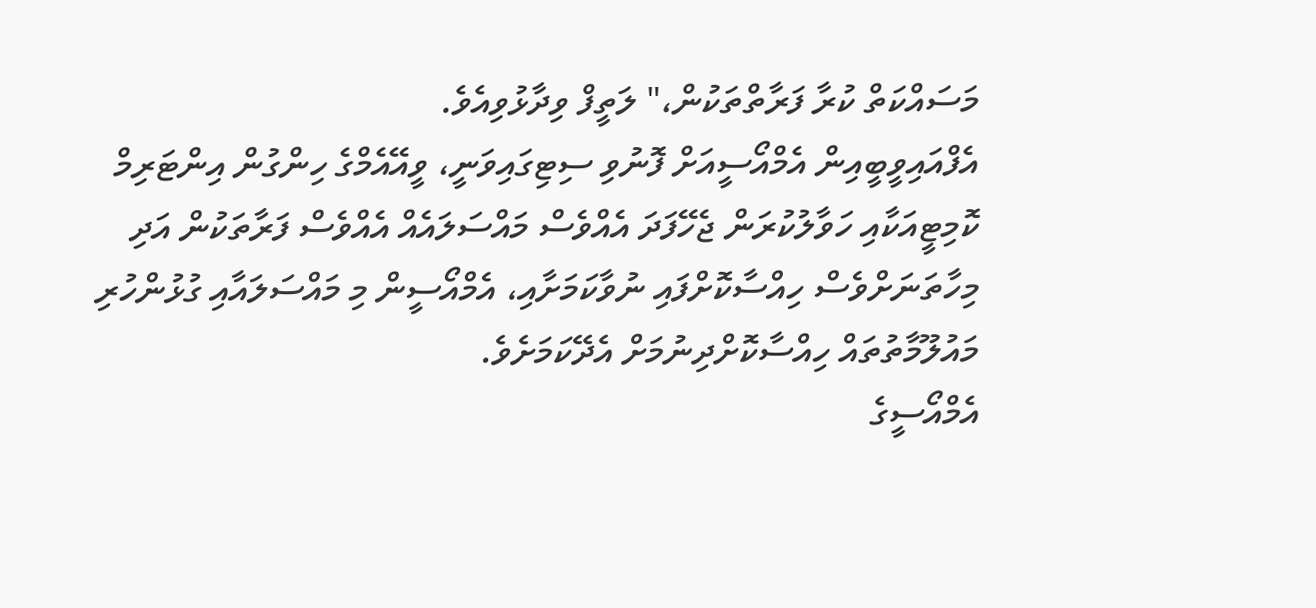މަސައްކަތް ކުރާ ފަރާތްތަކުން،" ލަތީފް ވިދާޅުވިއެވެ.
އެފްއައިވީބީއިން އެމްއޯސީއަށް ފޮނުވި ސިޓިގައިވަނީ، ވީއޭއެމްގެ ހިންގުން އިންޓަރިމް ކޮމިޓީއަކާއި ހަވާލުކުރަން ޖެހޭފަދަ އެއްވެސް މައްސަލައެއް އެއްވެސް ފަރާތަކުން އަދި މިހާތަނަށްވެސް ހިއްސާކޮށްފައި ނުވާކަމަށާއި، އެމްއޯސީން މި މައްސަލައާއި ގުޅުންހުރި މައުލޫމާތުތައް ހިއްސާކޮށްދިނުމަށް އެދޭކަމަށެވެ.
އެމްއޯސީގެ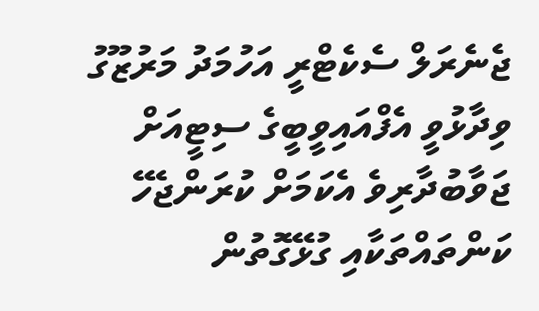ޖެނެރަލް ސެކެޓްރީ އަހުމަދު މަރުޒޫގު ވިދާޅުވީ އެފްއައިވީބީގެ ސިޓީއަށް ޖަވާބުދާރިވެ އެކަމަށް ކުރަންޖެހޭ ކަންތައްތަކާއި ގުޅޭގޮތުން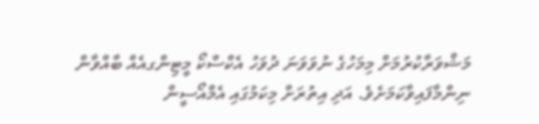މަޝްވަރާކުރުމަށް މިމަހުގެ ނުވަވަނަ ދުވަހު އެކްސްކޯ މީޓިންގއެއް ބާއްވާން ނިންމާފައިވާކަމަށެވެ. އަދި އިތުރަށް މިކަމުގައި އެމްއޯސީން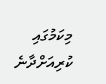މިކަމުގައި ކުރިއަށްދާނެ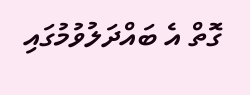ގޮތް އެ ބައްދަލުވުމުގައި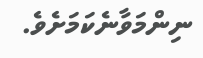ނިންމަވާނެކަމަށެވެ.